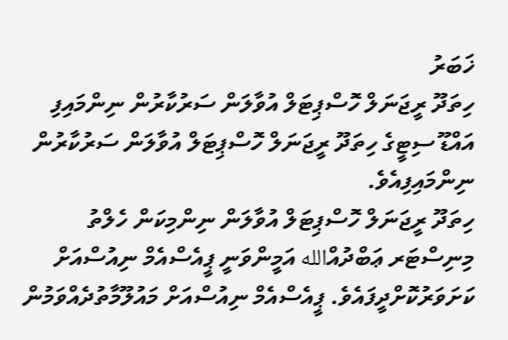ޚަބަރު
ހިތަދޫ ރީޖަނަލް ހޮސްޕިޓަލް އުވާލަން ސަރުކާރުން ނިންމައިފި
އައްޑޫ ސިޓީގެ ހިތަދޫ ރީޖަނަލް ހޮސްޕިޓަލް އުވާލަން ސަރުކާރުން ނިންމައިފިއެވެ.
ހިތަދޫ ރީޖަނަލް ހޮސްޕިޓަލް އުވާލަން ނިންމިކަން ހެލްތު މިނިސްޓަރ ޢަބްދުއްالله އަމީންވަނީ ޕީއެސްއެމް ނިއުސްއަށް ކަށަވަރުކޮށްދީފައެވެ. ޕީއެސްއެމް ނިއުސްއަށް މައުލޫމާތުދެއްވަމުން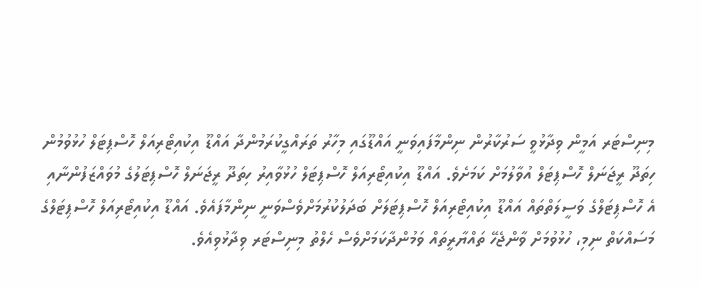މިނިސްޓަރ އަމީން ވިދާޅުވީ ސަރުކާރުން ނިންމާފައިވަނީ އައްޑޫގައި މިހާރު ތަރައްގީކުރަމުންދާ އައްޑޫ އިކުއިޓޯރިއަލް ހޮސްޕިޓަލް ހުޅުވުމުން ހިތަދޫ ރީޖަނަލް ހޮސްޕިޓަލް އުވާލުމަށް ކަމަށެވެ. އައްޑޫ އިކުއިޓޯރިއަލް ހޮސްޕިޓަލް ހުޅުވާއިރު ހިތަދޫ ރީޖަނަލް ހޮސްޕިޓަލުގެ މުވައްޒަފުންނާއި އެ ހޮސްޕިޓަލްގެ ވަސީލަތްތައް އައްޑޫ އިކުއިޓޯރިއަލް ހޮސްޕިޓަލަށް ބަދަލުކުރުމަށްވެސްވަނީ ނިންމާފައެވެ. އައްޑޫ އިކުއިޓޯރިއަލް ހޮސްޕިޓަލްގެ މަސައްކަތް ނިމި، ހުޅުވުމަށް ވާންޖެހޭ ތައްޔާރީތައް ވަމުންދާކަމަށްވެސް ހެލްތު މިނިސްޓަރ ވިދާޅުވިއެވެ.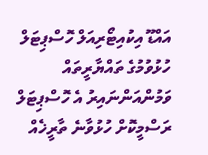އައްޑޫ އިކުއިޓޯރިއަލް ހޮސްޕިޓަލް ހުޅުވުމުގެ ތައްޔާރީތައް ވަމުންއަންނައިރު އެ ހޮސްޕިޓަލް ރަސްމީކޮށް ހުޅުވާނެ ތާރީޚެއް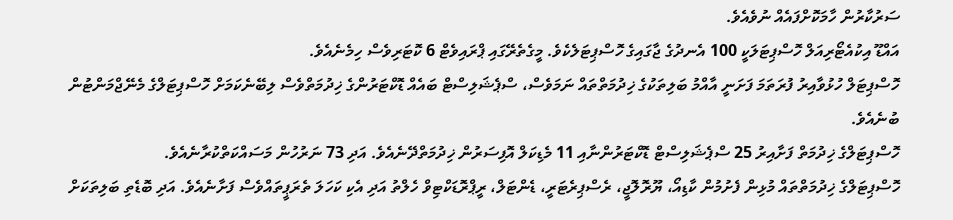ސަރުކާރުން ހާމަކޮށްފައެއް ނުވެއެވެ.
އައްޑޫ އިކުއެޓޯރިއަލް ހޮސްޕިޓަލަކީ 100 އެނދުގެ ޖާގައިގެ ހޮސްޕިޓަލެކެވެ. މީގެތެރޭގައި ޕްރައިވެޓް 6 ކޮޓަރިވެސް ހިމެނެއެވެ.
ހޮސްޕިޓަލް ހުޅުވާއިރު ފުރަތަމަ ފަށަނީ އާއްމު ބަލިތަކުގެ ޚިދުމަތްތައް ނަމަވެސް، ސްޕެޝަލިސްޓް ބައެއް ޑޮކްޓަރުންގެ ޚިދުމަތްވެސް ލިބޭނެކަމަށް ހޮސްޕިޓަލްގެ މެނޭޖްމަންޓުން ބުނެއެވެ.
ހޮސްޕިޓަލްގެ ޚިދުމަތް ފަށާއިރު 25 ސްޕެޝަލިސްޓް ޑޮކްޓަރުންނާއި 11 މެޑިކަލް އޮފިސަރުން ޚިދުމަތްދޭނެއެވެ. އަދި 73 ނަރުހުން މަސައްކަތްކުރާނެއެވެ.
ހޮސްޕިޓަލްގެ ޚިދުމަތްތައް މުޅިން ފެށުމުން ކާޑިއޯ، ޔޫރޮލޮޖީ، ރެސްޕިރެޓަރީ، ޑެންޓަލް، ރީޕްރޮޑަކްޓިވް ހެލްތު އަދި އެކި ކަހަލަ ތެރަޕީތައްވެސް ފަށާނެއެވެ. އަދި ބޮޑެތި ބަލިތަކަށް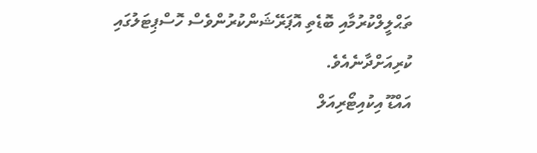ތަޙްލީލްކުރުމާއި ބޮޑެތި އޮޕަރޭޝަންކުރުންވެސް ހޮސްޕިޓަލުގައި ކުރިއަށްދާނެއެވެ.
އައްޑޫ އިކުއިޓޯރިއަލް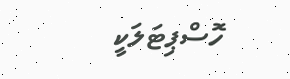ހޮސްޕިޓަލަކީ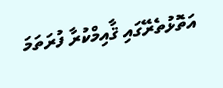އަތޮޅުތެރޭގައި ޤާއިމްކުރާ ފުރަތަމަ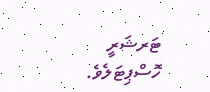ޓަރޝަރީ ހޮސްޕިޓަލެވެ.